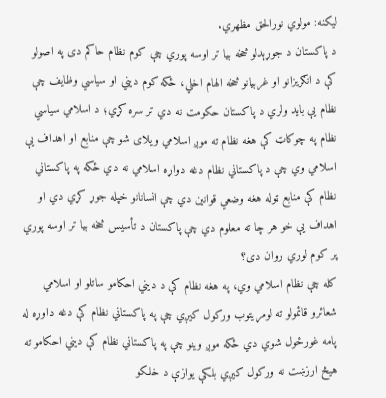ليکنه: مولوي نورالحق مظهري.
د پاکستان د جوړېدلو څخه بيا تر اوسه پوري چې کوم نظام حاکم دی په اصولو کې د انګريزانو او غربيانو څخه الهام اخلي، ځکه کوم ديني او سياسي وظايف چې نظام يې بايد ولري د پاکستان حکومت نه دي تر سره کړي؛ د اسلامي سياسي نظام په چوکاټ کې هغه نظام ته موږ اسلامي ويلای شو چې منابع او اهداف يې اسلامي وي چې د پاکستاني نظام دغه دواړه اسلامي نه دي ځکه په پاکستاني نظام کې منابع ټوله هغه وضعي قوانين دي چې انسانانو خپله جوړ کړي دي او اهداف يې خو هر چا ته معلوم دي چې پاکستان د تأسيس څخه بيا تر اوسه پوري پر کوم لوري روان دی؟
کله چې نظام اسلامي وي، په هغه نظام کې د ديني احکامو ساتلو او اسلامي شعائرو قائمولو ته لومړيتوب ورکول کيږي چې په پاکستاني نظام کې دغه داوړه له پامه غورځول شوي دي ځکه موږ وينو چې په پاکستاني نظام کې ديني احکامو ته هيڅ ارزښت نه ورکول کيږي بلکې يوازې د خلکو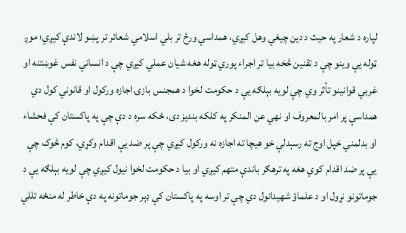لپاره د شعار په حيث د دين چيغي وهل کيږي، همداسي ورځ تر بلي اسلامي شعائر تر پښو لاندې کيږي؛ موږ ټوله يې وينو چې د تقنين څخه بيا تر اجراء پوري ټوله هغه شيان عملي کيږي چې د انساني نفس غوښتنه او غربي قوانينو تأثر وي چې لويه بېلګه يې د حکومت لخوا د همجنس بازۍ اجازه ورکول او قانوني کول دي همداسې پر امر بالمعروف او نهي عن المنکر په کلکه بنديز دی، ځکه سره د دې چې په پاکستان کې فحشاء او بدلمني خپل اوج ته رسېدلې خو هيچا ته اجازه نه ورکول کيږي چې پر ضد يې اقدام وکړي، کوم څوک چې يې پر ضد اقدام کوي هغه په ترهګر باندې متهم کيږي او بيا د حکومت لخوا نيول کيږي چې لويه بېلګه يې د جوماتونو نړول او د علماؤ شهيدانول دي چې تر اوسه په پاکستان کې ډېر جوماتونه په دې خاطر له منځه تللي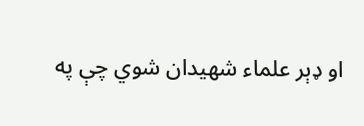او ډېر علماء شهيدان شوي چې په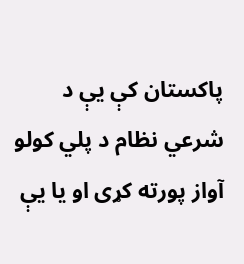پاکستان کې يې د شرعي نظام د پلي کولو آواز پورته کړی او يا يې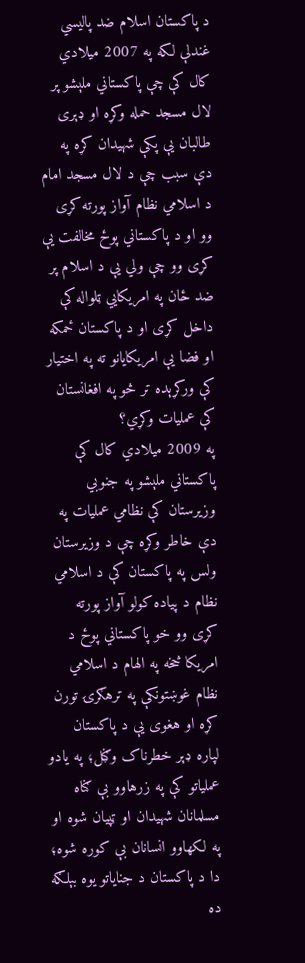د پاکستان اسلام ضد پاليسي غندلې لکه په 2007 ميلادي کال کې چې پاکستاني ملېشو پر لال مسجد حمله وکړه او ډېری طالبان يې پکې شهيدان کړه په دې سبب چې د لال مسجد امام د اسلامي نظام آواز پورته کړی وو او د پاکستاني پوځ مخالفت يې کړی وو چې ولي يې د اسلام پر ضد ځان په امريکايي ټلواله کې داخل کړی او د پاکستان ځمکه او فضا يې امريکايانو ته په اختيار کې ورکړېده تر څو په افغانستان کې عمليات وکړي؟
په 2009 ميلادي کال کې پاکستاني ملېشو په جنوبي وزيرستان کې نظامي عمليات په دې خاطر وکړه چې د وزيرستان ولس په پاکستان کې د اسلامي نظام د پياده کولو آواز پورته کړی وو خو پاکستاني پوځ د امريکا څخه په الهام د اسلامي نظام غوښتونکې په ترهګرۍ تورن کړه او هغوی يې د پاکستان لپاره ډېر خطرناک وګڼل؛ په يادو عملياتو کې په زرهاوو بې ګناه مسلمانان شهيدان او ټپيان شوه او په لکهاوو انسانان بې کوره شوه؛ دا د پاکستان د جناياتو يوه بېلګه ده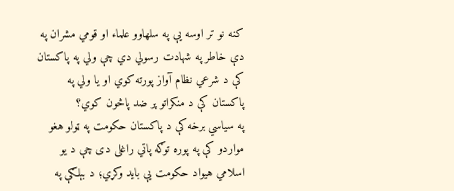کنه نو تر اوسه يې په سلهاوو علماء او قومي مشران په دې خاطر په شهادت رسولي دي چې ولي په پاکستان کې د شرعي نظام آواز پورته کوي او يا ولي په پاکستان کې د منکراتو پر ضد پاڅون کوي؟
په سياسي برخه کې د پاکستان حکومت په ټولو هغو مواردو کې په پوره توګه پاتي راغلی دی چې د يو اسلامي هيواد حکومت يې بايد وکړي؛ د بېلګې په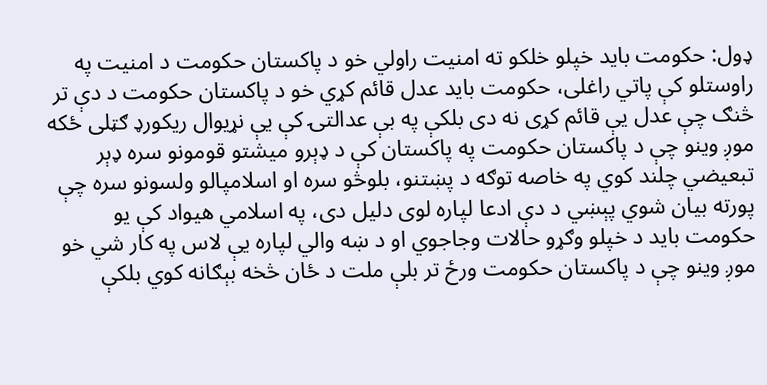ډول: حکومت بايد خپلو خلکو ته امنيت راولي خو د پاکستان حکومت د امنيت په راوستلو کې پاتي راغلی، حکومت بايد عدل قائم کړي خو د پاکستان حکومت د دې تر څنګ چې عدل يې قائم کړی نه دی بلکې په بې عدالتۍ کې يې نړيوال ريکورډ ګټلی ځکه موږ وينو چې د پاکستان حکومت په پاکستان کې د ډېرو ميشتو قومونو سره ډېر تبعيضي چلند کوي په خاصه توګه د پښتنو، بلوڅو سره او اسلامپالو ولسونو سره چې پورته بيان شوي پېښي د دې ادعا لپاره لوی دليل دی، په اسلامي هيواد کې يو حکومت بايد د خپلو وګړو حالات وجاجوي او د ښه والي لپاره يې لاس په کار شي خو موږ وينو چې د پاکستان حکومت ورځ تر بلې ملت د ځان څخه بېګانه کوي بلکې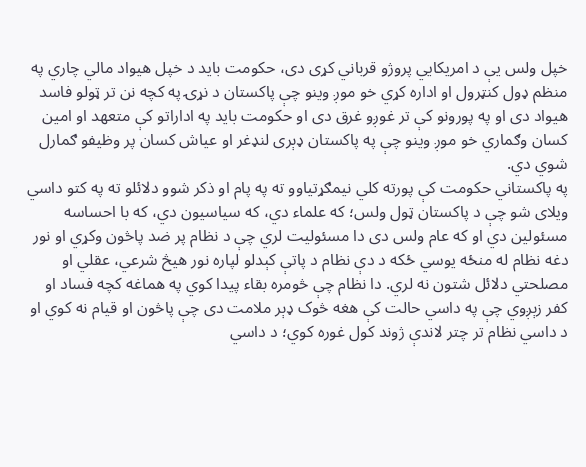خپل ولس يې د امريکايي پروژو قرباني کړی دی، حکومت بايد د خپل هيواد مالي چاري په منظم ډول کنټرول او اداره کړي خو موږ وينو چې پاکستان د نړۍ په کچه نن تر ټولو فاسد هيواد دی او په پورونو کې تر غوږو غرق دی او حکومت بايد په اداراتو کې متعهد او امين کسان وګماري خو موږ وينو چې په پاکستان ډېری لنډغر او عياش کسان پر وظيفو ګمارل شوي دي.
په پاکستاني حکومت کې پورته کلي نيمګړتياوو ته په پام او ذکر شوو دلائلو ته په کتو داسي ويلای شو چې د پاکستان ټول ولس؛ که علماء دي، که سياسيون دي، که با احساسه مسئولين دي او که عام ولس دی دا مسئوليت لري چې د نظام پر ضد پاڅون وکړي او نور دغه نظام له منځه يوسي ځکه د دې نظام د پاتې کېدلو لپاره نور هيڅ شرعي، عقلي او مصلحتي دلائل شتون نه لري. دا نظام چې څومره بقاء پيدا کوي په هماغه کچه فساد او کفر زېږوي چې په داسي حالت کې هغه څوک ډېر ملامت دی چې پاڅون او قيام نه کوي او د داسي نظام تر چتر لاندې ژوند کول غوره کوي؛ د داسي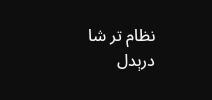نظام تر شا درېدل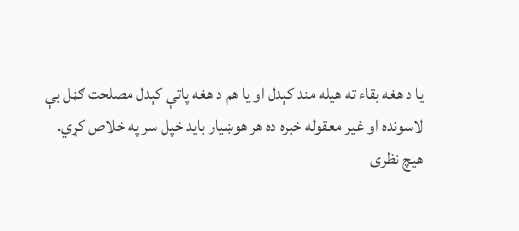يا د هغه بقاء ته هيله مند کېدل او يا هم د هغه پاتې کېدل مصلحت ګڼل بې لاسونده او غير معقوله خبره ده هر هوښيار بايد خپل سر په خلاص کړي.
هیچ نظری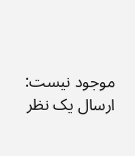موجود نیست:
ارسال یک نظر